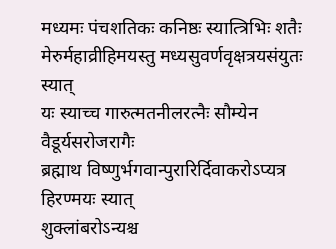मध्यमः पंचशतिकः कनिष्ठः स्यात्त्रिभिः शतैः
मेरुर्महाव्रीहिमयस्तु मध्यसुवर्णवृक्षत्रयसंयुतः स्यात्
यः स्याच्च गारुत्मतनीलरत्नैः सौम्येन वैडूर्यसरोजरागैः
ब्रह्माथ विष्णुर्भगवान्पुरारिर्दिवाकरोऽप्यत्र हिरण्मयः स्यात्
शुक्लांबरोऽन्यश्च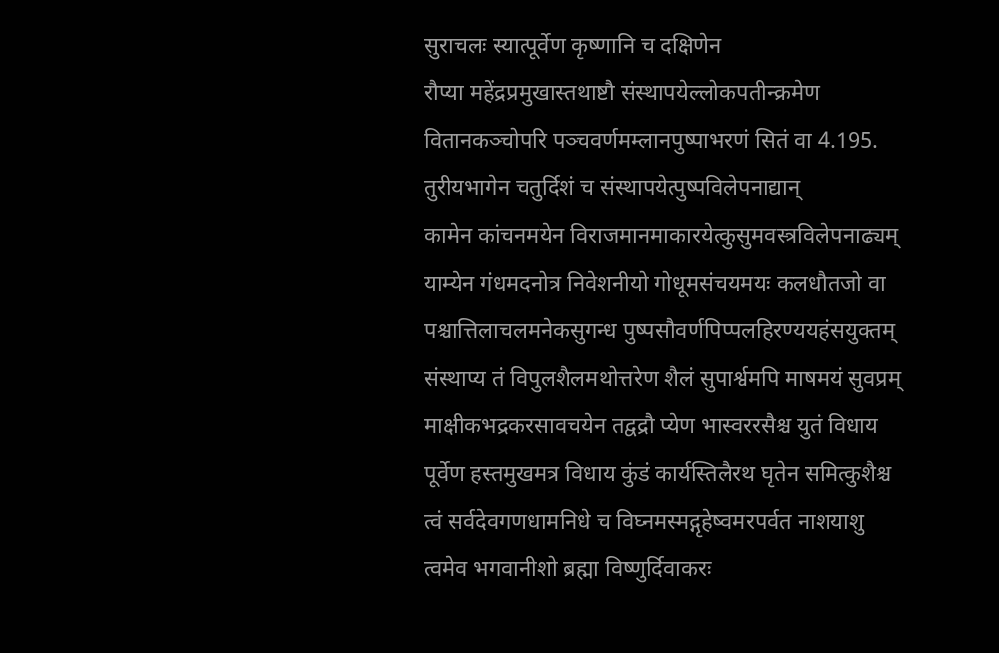सुराचलः स्यात्पूर्वेण कृष्णानि च दक्षिणेन
रौप्या महेंद्रप्रमुखास्तथाष्टौ संस्थापयेल्लोकपतीन्क्रमेण
वितानकञ्चोपरि पञ्चवर्णमम्लानपुष्पाभरणं सितं वा 4.195.
तुरीयभागेन चतुर्दिशं च संस्थापयेत्पुष्पविलेपनाद्यान्
कामेन कांचनमयेन विराजमानमाकारयेत्कुसुमवस्त्रविलेपनाढ्यम्
याम्येन गंधमदनोत्र निवेशनीयो गोधूमसंचयमयः कलधौतजो वा
पश्चात्तिलाचलमनेकसुगन्ध पुष्पसौवर्णपिप्पलहिरण्ययहंसयुक्तम्
संस्थाप्य तं विपुलशैलमथोत्तरेण शैलं सुपार्श्वमपि माषमयं सुवप्रम्
माक्षीकभद्रकरसावचयेन तद्वद्रौ प्येण भास्वररसैश्च युतं विधाय
पूर्वेण हस्तमुखमत्र विधाय कुंडं कार्यस्तिलैरथ घृतेन समित्कुशैश्च
त्वं सर्वदेवगणधामनिधे च विघ्नमस्मद्गृहेष्वमरपर्वत नाशयाशु
त्वमेव भगवानीशो ब्रह्मा विष्णुर्दिवाकरः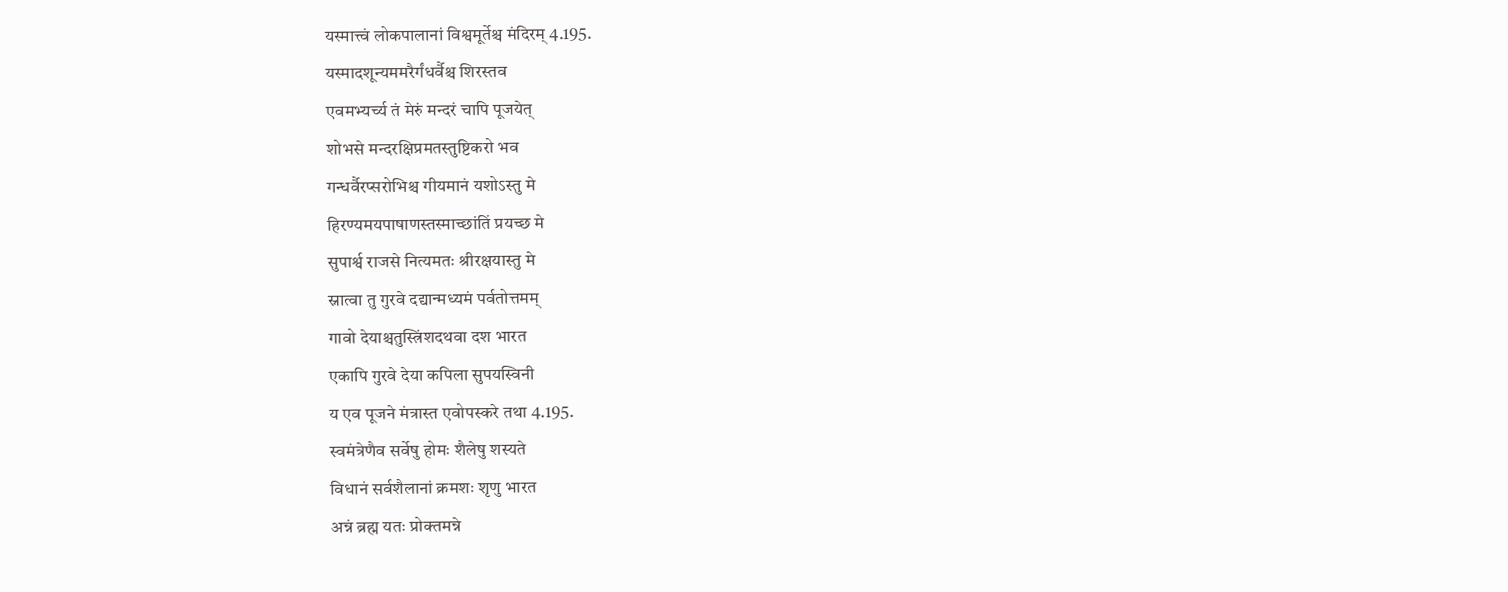यस्मात्त्वं लोकपालानां विश्वमूर्तेश्च मंदिरम् 4.195.
यस्मादशून्यममरैर्गंधर्वैश्च शिरस्तव
एवमभ्यर्च्य तं मेरुं मन्दरं चापि पूजयेत्
शोभसे मन्दरक्षिप्रमतस्तुष्टिकरो भव
गन्धर्वैरप्सरोभिश्च गीयमानं यशोऽस्तु मे
हिरण्यमयपाषाणस्तस्माच्छांतिं प्रयच्छ मे
सुपार्श्व राजसे नित्यमतः श्रीरक्षयास्तु मे
स्नात्वा तु गुरवे दद्यान्मध्यमं पर्वतोत्तमम्
गावो देयाश्चतुस्त्रिंशदथवा दश भारत
एकापि गुरवे देया कपिला सुपयस्विनी
य एव पूजने मंत्रास्त एवोपस्करे तथा 4.195.
स्वमंत्रेणैव सर्वेषु होमः शैलेषु शस्यते
विधानं सर्वशैलानां क्रमशः शृणु भारत
अन्नं ब्रह्म यतः प्रोक्तमन्ने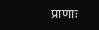प्राणाः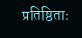प्रतिष्ठिताः